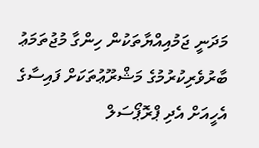މަދަނީ ޖަމުއިއްޔާތަކުން ހިންގާ މުޖުތަމަޢު ބާރުވެރިކުރުމުގެ މަޝްރޫޢުތަކަށް ފައިސާގެ އެހީއަށް އެދި ޕްރޮޕޯސަލް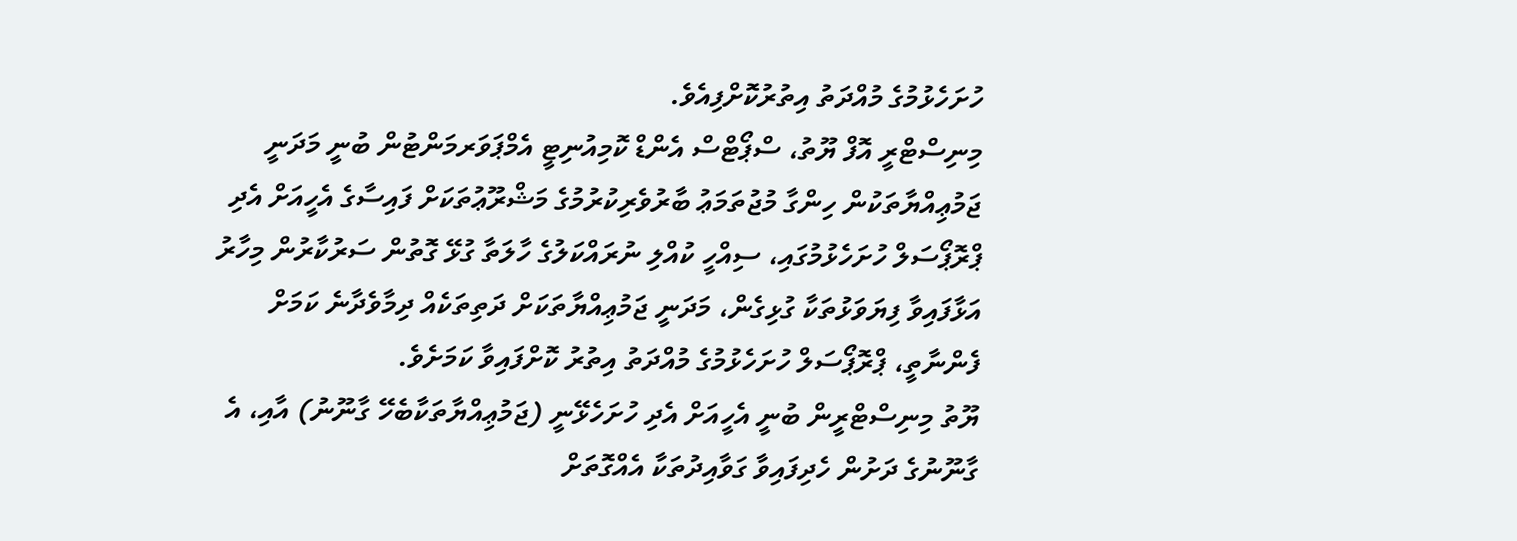ހުށަހެޅުމުގެ މުއްދަތު އިތުރުކޮށްފިއެވެ.
މިނިސްޓްރީ އޮފް ޔޫތު، ސްޕޯޓްސް އެންޑް ކޮމިއުނިޓީ އެމްޕަވަރމަންޓުން ބުނީ މަދަނީ ޖަމުޢިއްޔާތަކުން ހިންގާ މުޖުތަމަޢު ބާރުވެރިކުރުމުގެ މަޝްރޫޢުތަކަށް ފައިސާގެ އެހީއަށް އެދި ޕްރޮޕޯސަލް ހުށަހެޅުމުގައި، ސިއްހީ ކުއްލި ނުރައްކަލުގެ ހާލަތާ ގުޅޭ ގޮތުން ސަރުކާރުން މިހާރު އަޅާފައިވާ ފިޔަވަޅުތަކާ ގުޅިގެން، މަދަނީ ޖަމުޢިއްޔާތަކަށް ދަތިތަކެއް ދިމާވެދާނެ ކަމަށް ފެންނާތީ، ޕްރޮޕޯސަލް ހުށަހެޅުމުގެ މުއްދަތު އިތުރު ކޮށްފައިވާ ކަމަށެވެ.
ޔޫތު މިނިސްޓްރީން ބުނީ އެހީއަށް އެދި ހުށަހެޅޭނީ (ޖަމުޢިއްޔާތަކާބެހޭ ގާނޫނު) އާއި، އެ ގާނޫނުގެ ދަށުން ހެދިފައިވާ ގަވާއިދުތަކާ އެއްގޮތަށް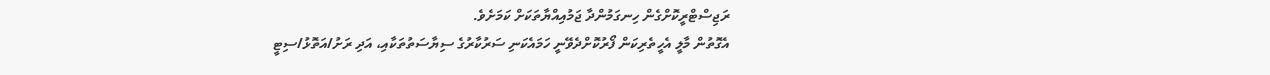ރަޖިސްޓްރީކޮށްގެން ހިނގަމުންދާ ޖަމުއިއްޔާތަކަށް ކަމަށެވެ.
އެގޮތުން މާލީ އެހީތެރިކަން ފޯރުކޮށްދެވޭނީ ހަމައެކަނި ސަރުކާރުގެ ސިޔާސަތުތަކާއި، އަދި ރަށު/އަތޮޅު/ސިޓީ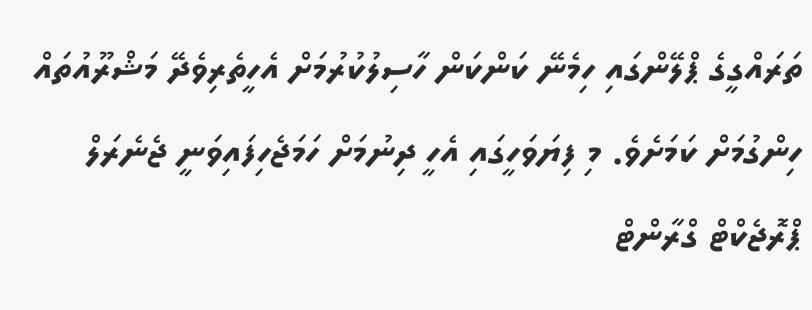ތަރައްގީގެ ޕްލޭންގައި ހިމެނޭ ކަންކަން ހާސިލުކުރުމަށް އެހީތެރިވެދޭ މަޝްރޫއުތައް ހިންގުމަށް ކަމަށެވެ. މި ފިޔަވަހީގައި އެހީ ދިނުމަށް ހަމަޖެހިފައިވަނީ ޖެނެރަލް ޕްރޮޖެކްޓް ގްރާންޓް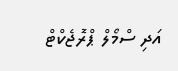އަދި ސްމޯލް ޕްރޮޖެކްޓް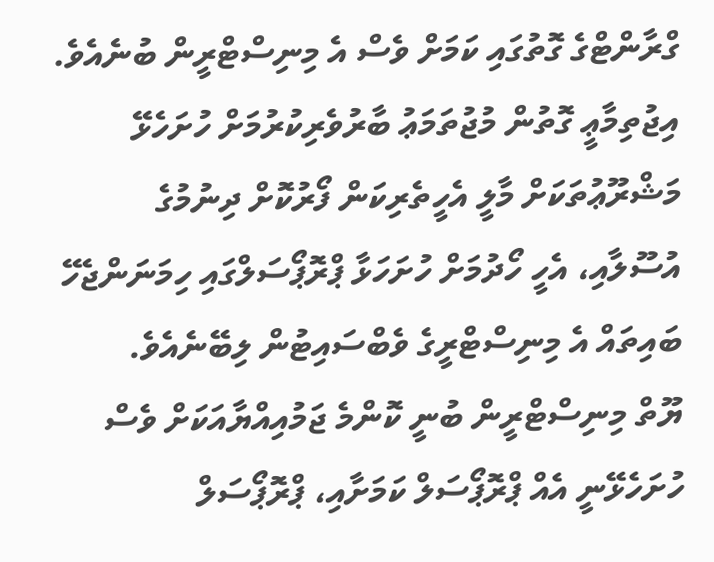ގްރާންޓްގެ ގޮތުގައި ކަމަށް ވެސް އެ މިނިސްޓްރީން ބުނެއެވެ.
އިޖުތިމާޢީ ގޮތުން މުޖުތަމަޢު ބާރުވެރިކުރުމަށް ހުށަހެޅޭ މަޝްރޫޢުތަކަށް މާލީ އެހީތެރިކަން ފޯރުކޮށް ދިނުމުގެ އުސޫލާއި، އެހީ ހޯދުމަށް ހުށަހަޅާ ޕްރޮޕޯސަލްގައި ހިމަނަންޖެހޭ ބައިތައް އެ މިނިސްޓްރީގެ ވެބްސައިޓުން ލިބޭނެއެވެ.
ޔޫތް މިނިސްޓްރީން ބުނީ ކޮންމެ ޖަމުއިއްޔާއަކަށް ވެސް ހުށަހެޅޭނީ އެއް ޕްރޮޕޯސަލް ކަމަށާއި، ޕްރޮޕޯސަލް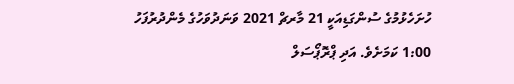ހުށަހެޅުމުގެ ސުންގަޑިއަކީ 21 މާރޗް 2021 ވަނަދުވަހުގެ މެންދުރުފަހު 1:00 ކަމަށެވެ. އަދި ޕްރޮޕޯސަލް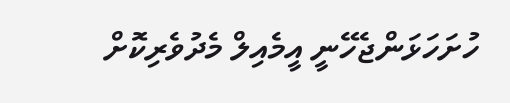ހުށަހަޅަންޖެހޭނީ އީމެއިލް މެދުވެރިކޮށް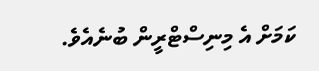ކަމަށް އެ މިނިސްޓްރީން ބުނެއެވެ.